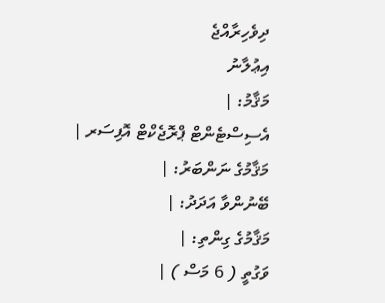ދިވެހިރާއްޖެ
އިޢުލާނު
މަޤާމު: |
އެސިސްޓެންޓް ޕްރޮޖެކްޓް އޮފިސަރ |
މަޤާމުގެ ނަންބަރު: |
ބޭނުންވާ އަދަދު: |
މަޤާމުގެ ގިންތި: |
ވަގުތީ ( 6 މަސް ) |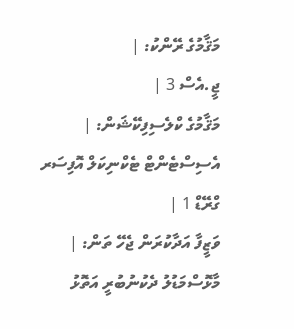މަޤާމުގެ ރޭންކު: |
ޖީ.އެސް 3 |
މަޤާމުގެ ކްލެސިފިކޭޝަން: |
އެސިސްޓެންޓް ޓެކްނިކަލް އޮފިސަރ ގްރޭޑް 1 |
ވަޒީފާ އަދާކުރަން ޖެހޭ ތަން: |
މާޅޮސްމަޑުލު ދެކުނުބުރީ އަތޮޅު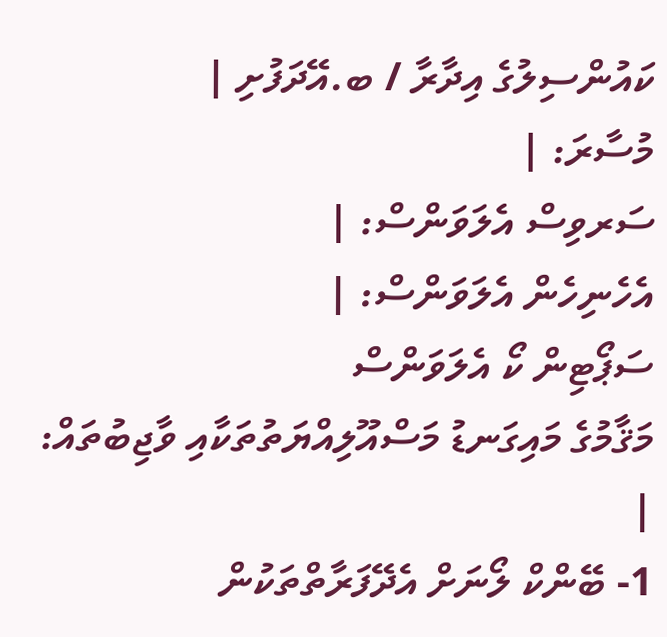ކައުންސިލުގެ އިދާރާ / ބ.އޭދަފުށި |
މުސާރަ: |
ސަރވިސް އެލަވަންސް: |
އެހެނިހެން އެލަވަންސް: |
ސަޕޯޓިން ކޯ އެލަވަންސް
މަޤާމުގެ މައިގަނޑު މަސްއޫލިއްޔަތުތަކާއި ވާޖިބުތައް: |
1- ބޭންކް ލޯނަށް އެދޭފަރާތްތަކުން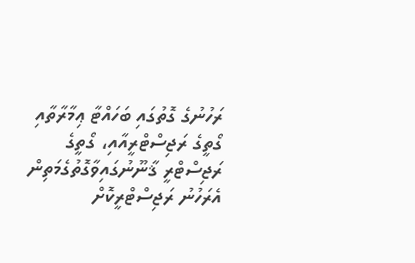ރަހުނުގެ ގޮތުގައި ބަހައްޓާ ޢިމާރާތާއި ގޯތީގެ ރަޖިސްޓްރީއާއި، ގޯތީގެ ރަޖިސްޓްރީ ޤާނޫނުގައިވާގޮތުގެމަތިން އެރަހުނު ރަޖިސްޓްރީކޮށް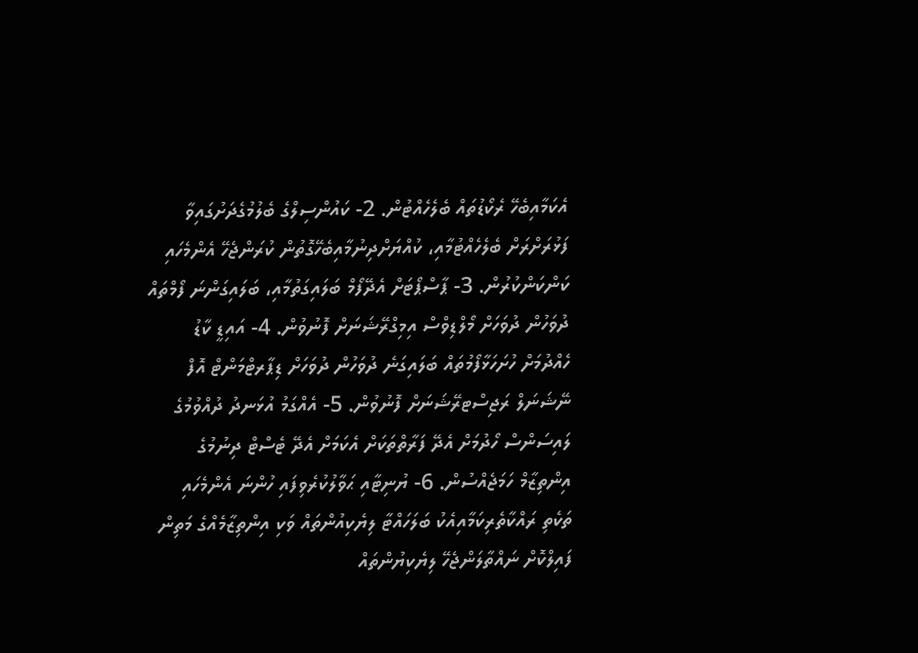އެކަމާއިބެހޭ ރެކޯޑުތައް ބެލެހެއްޓުން. 2- ކައުންސިލްގެ ބެލުމުގެދަށުގައިވާ ފަޅުރަށްރަށް ބެލެހެއްޓުމާއި، ކުއްޔަށްދިނުމާއިބެހޭގޮތުން ކުރަންޖެހޭ އެންމެހައި ކަންކަންކުރުން. 3- ޕާސްޕޯޓަށް އެދޭފޯމް ބަލައިގަތުމާއި، ބަލައިގަންނަ ފޯމްތައް ދުވަހުން ދުވަހަށް މޯލްޑިވްސް އިމިގްރޭޝަނަށް ފޮނުވުން. 4- އައިޑީ ކާޑު ހެއްދުމަށް ހުށަހަޅާފޯމުތައް ބަލައިގަނެ ދުވަހުން ދުވަހަށް ޑިޕާރޓްމަންޓް އޮފް ނޭޝަނަލް ރަޖިސްޓރޭޝަނަށް ފޮނުވުން. 5- އެއްގަމު އުޅަނދު ދުއްވުމުގެ ލައިސަންސް ހޯދުމަށް އެދޭ ފަރާތްތަކަށް އެކަމަށް އެދޭ ޓެސްޓް ދިނުމުގެ އިންތިޒާމް ހަމަޖެއްސުން. 6- ޔުނިޓާއި ޙަވާލުކުރެވިފައި ހުންނަ އެންމެހައި ތަކެތި ރައްކާތެރިކަމާއިއެކު ބަލަހައްޓާ ލިޔެކިއުންތައް ވަކި އިންތިޒާމެއްގެ މަތިން ފައިލްކޮށް ނައްތާލަންޖެހޭ ލިޔެކިޔުންތައް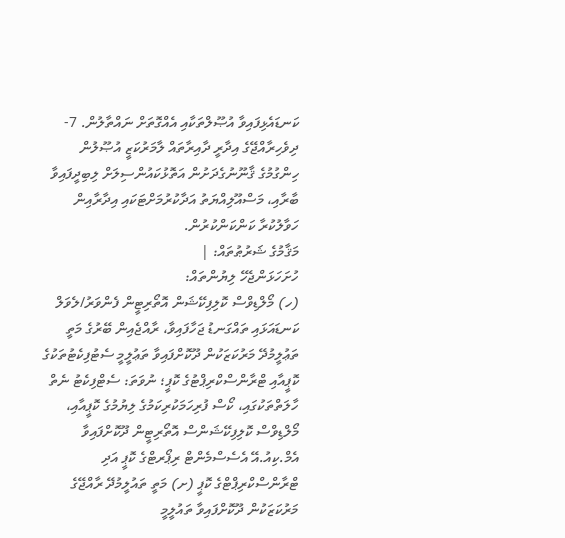ކަނޑައެޅިފައިވާ އުޞޫލްތަކާއި އެއްގޮތަށް ނައްތާލުން. 7- ދިވެހިރާއްޖޭގެ އިދާރީ ދާއިރާތައް ލާމަރުކަޒީ އުޞޫލުން ހިންގުމުގެ ޤާނޫނުގެދަށުން އަތޮޅުކައުންސިލަށް ލިބިދީފައިވާ ބާރާއި، މަސްއޫލިއްޔަތު އަދާކުރުމަށްޓަކައި އިދާރާއިން ހަވާލުކުރާ ކަންކަންކުރުން.
މަޤާމުގެ ޝަރުޠުތައް: |
ހުށަހަޅަންޖެހޭ ލިޔުންތައް:
(ހ) މޯލްޑިވްސް ކޮލިފިކޭޝަން އޮތޯރިޓީން ފެންވަރު/ލެވަލް ކަނޑައަޅައި ތައްގަނޑު ޖަހާފައިވާ، ރާއްޖެއިން ބޭރުގެ މަތީ ތަޢުލީމުދޭ މަރުކަޒަކުން ދޫކޮށްފައިވާ ތަޢުލީމީ ސެޓުފިކެޓުތަކުގެ ކޮޕީއާއި ޓްރާންސްކްރިޕްޓުގެ ކޮޕީ؛ ނުވަތަ: ސެޓްފިކެޓު ނެތް ހާލަތްތަކުގައި، ކޯސް ފުރިހަމަކުރިކަމުގެ ލިޔުމުގެ ކޮޕީއާއި، މޯލްޑިވްސް ކޮލިފިކޭޝަންސް އޮތޯރިޓީން ދޫކޮށްފައިވާ އެމް.ކިއު.އޭ އެސެސްމެންޓް ރިޕޯރޓްގެ ކޮޕީ އަދި ޓްރާންސްކްރިޕްޓްގެ ކޮޕީ (ށ) މަތީ ތައުލީމުދޭ ރާއްޖޭގެ މަރުކަޒަކުން ދޫކޮށްފައިވާ ތައުލީމީ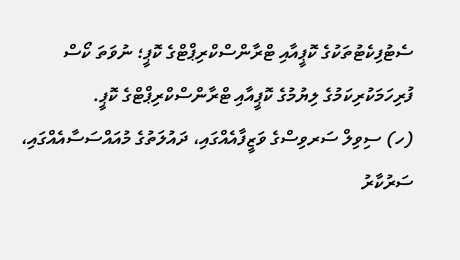ސެޓުފިކެޓުތަކުގެ ކޮޕީއާއި ޓްރާންސްކްރިޕްޓްގެ ކޮޕީ؛ ނުވަތަ ކޯސް ފުރިހަމަކުރިކަމުގެ ލިޔުމުގެ ކޮޕީއާއި ޓްރާންސްކްރިޕްޓްގެ ކޮޕީ.
(ހ) ސިވިލް ސަރވިސްގެ ވަޒީފާއެއްގައި، ދައުލަތުގެ މުއައްސަސާއެއްގައި، ސަރުކާރު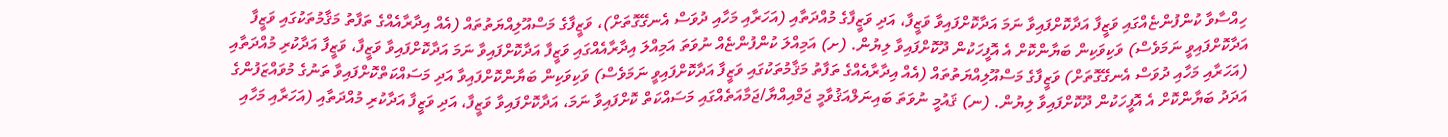ހިއްސާވާ ކުންފުންޏެއްގައި ވަޒީފާ އަދާކޮށްފައިވާ ނަމަ އަދާކޮށްފައިވާ ވަޒީފާ، އަދި ވަޒީފާގެ މުއްދަތާއި (އަހަރާއި މަހާއި ދުވަސް އެނގޭގޮތަށް)، ވަޒީފާގެ މަސްއޫލިއްޔަތުތައް (އެއް އިދާރާއެއްގެ ތަފާތު މަޤާމުތަކުގައި ވަޒީފާ އަދާކޮށްފައިވީ ނަމަވެސް) ވަކިވަކިން ބަޔާންކޮށް އެ އޮފީހަކުން ދޫކޮށްފައިވާ ލިޔުން. (ށ) އަމިއްލަ ކުންފުންޏެއް ނުވަތަ އަމިއްލަ އިދާރާއެއްގައި ވަޒީފާ އަދާކޮށްފައިވާ ނަމަ އަދާކޮށްފައިވާ ވަޒީފާ، ވަޒީފާ އަދާކުރި މުއްދަތާއި (އަހަރާއި މަހާއި ދުވަސް އެނގޭގޮތަށް) ވަޒީފާގެ މަސްއޫލިއްޔަތުތައް (އެއް އިދާރާއެއްގެ ތަފާތު މަޤާމުތަކުގައި ވަޒީފާ އަދާކޮށްފައިވީ ނަމަވެސް) ވަކިވަކިން ބަޔާންކޮށްފައިވާ އަދި މަސައްކަތްކޮށްފައިވާ ތަނުގެ މުވައްޒަފުންގެ އަދަދު ބަޔާންކޮށް އެ އޮފީހަކުން ދޫކޮށްފައިވާ ލިޔުން. (ނ) ޤައުމީ ނުވަތަ ބައިނަލްއަޤުވާމީ ޖަމްއިއްޔާ/ޖަމާއަތެއްގައި މަސައްކަތް ކޮށްފައިވާ ނަމަ، އަދާކޮށްފައިވާ ވަޒީފާ، އަދި ވަޒީފާ އަދާކުރި މުއްދަތާއި (އަހަރާއި މަހާއި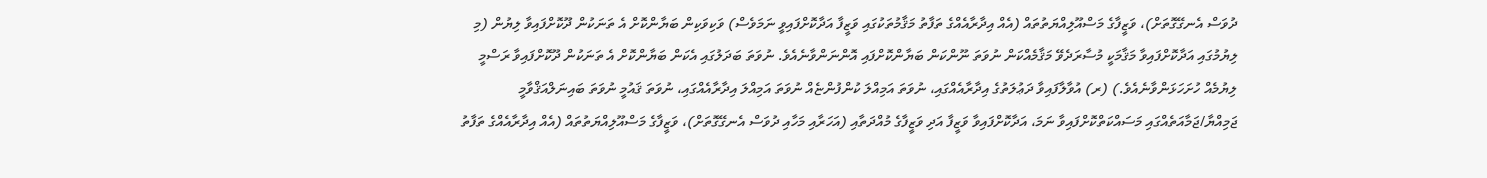ދުވަސް އެނގޭގޮތަށް)، ވަޒީފާގެ މަސްއޫލިއްޔަތުތައް (އެއް އިދާރާއެއްގެ ތަފާތު މަޤާމުތަކުގައި ވަޒީފާ އަދާކޮށްފައިވީ ނަމަވެސް) ވަކިވަކިން ބަޔާންކޮށް އެ ތަނަކުން ދޫކޮށްފައިވާ ލިޔުން (މި ލިޔުމުގައި އަދާކޮށްފައިވާ މަޤާމަކީ މުސާރަދެވޭ މަޤާމެއްކަން ނުވަތަ ނޫންކަން ބަޔާންކޮށްފައި އޮންނަންވާނެއެވެ. ނުވަތަ ބަދަލުގައި އެކަން ބަޔާންކޮށް އެ ތަނަކުން ދޫކޮށްފައިވާ ރަސްމީ ލިޔުމެއް ހުށަހަޅަންވާނެއެވެ.) (ރ) އުވާލާފައިވާ ދަޢުލަތުގެ އިދާރާއެއްގައި، ނުވަތަ އަމިއްލަ ކުންފުންޏެއް ނުވަތަ އަމިއްލަ އިދާރާއެއްގައި، ނުވަތަ ޤައުމީ ނުވަތަ ބައިނަލްއަޤްވާމީ ޖަމިއްޔާ/ޖަމާއަތެއްގައި މަސައްކަތްކޮށްފައިވާ ނަމަ، އަދާކޮށްފައިވާ ވަޒީފާ އަދި ވަޒީފާގެ މުއްދަތާއި (އަހަރާއި މަހާއި ދުވަސް އެނގޭގޮތަށް)، ވަޒީފާގެ މަސްއޫލިއްޔަތުތައް (އެއް އިދާރާއެއްގެ ތަފާތު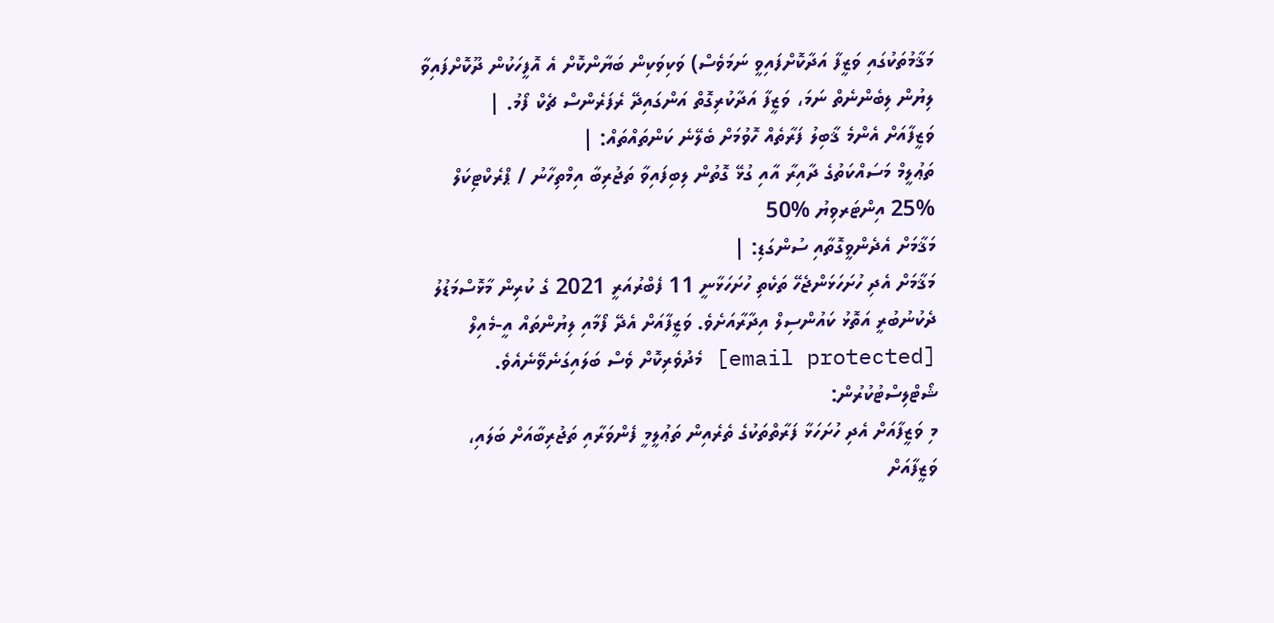މަޤާމުތަކުގައި ވަޒީފާ އަދާކޮށްފައިވީ ނަމަވެސް) ވަކިވަކިން ބަޔާންކޮށް އެ އޮފީހަކުން ދޫކޮށްފައިވާ ލިޔުން ލިބެންނެތް ނަމަ، ވަޒީފާ އަދާކުރިގޮތް އަންގައިދޭ ރެފަރެންސް ޗެކް ފޯމު. |
ވަޒީފާއަށް އެންމެ ޤާބިލު ފަރާތެއް ހޮވުމަށް ބެލޭނެ ކަންތައްތައް: |
ތަޢުލީމް މަސައްކަތުގެ ދާއިރާ އާއި ގުޅޭ ގޮތުން ލިބިފައިވާ ތަޖުރިބާ އިމްތިހާނު / ޕްރެކްޓިކަލް %25 އިންޓަރވިޔު %50
މަޤާމަށް އެދެންވީގޮތާއި ސުންގަޑި: |
މަޤާމަށް އެދި ހުށަހަޅަންޖެހޭ ތަކެތި ހުށަހަޅާނީ 11 ފެބްރުއަރީ 2021 ގެ ކުރިން މާޅޮސްމަޑުލު ދެކުނުބުރީ އަތޮޅު ކައުންސިލް އިދާރާއަށެވެ. ވަޒީފާއަށް އެދޭ ފޯމާއި ލިޔުންތައް އީ-މެއިލް [email protected] މެދުވެރިކޮށް ވެސް ބަލައިގަނެވޭނެއެވެ.
ޝޯޓްލިސްޓުކުރުން:
މި ވަޒީފާއަށް އެދި ހުށަހަޅާ ފަރާތްތަކުގެ ތެރެއިން ތަޢުލީމީ ފެންވަރާއި ތަޖުރިބާއަށް ބަލައި، ވަޒީފާއަށް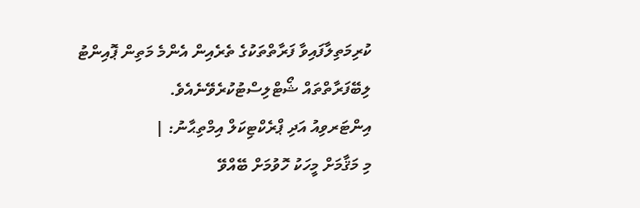ކުރިމަތިލާފައިވާ ފަރާތްތަކުގެ ތެރެއިން އެންމެ މަތިން ޕޮއިންޓު ލިބޭފަރާތްތައް ޝޯޓްލިސްޓުކުރެވޭނެއެވެ.
އިންޓަރވިއު އަދި ޕްރެކްޓިކަލް އިމްތިޙާނު: |
މި މަޤާމަށް މީހަކު ހޮވުމަށް ބޭއްވޭ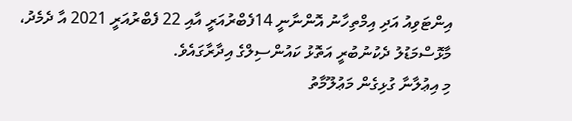އިންޓަވިއު އަދި އިމްތިހާނު އޮންނާނީ 14ފެބްރުއަރީ އާއި 22 ފެބްރުއަރީ 2021 އާ ދެމެދު، މާޅޮސްމަޑުލު ދެކުނުބުރީ އަތޮޅު ކައުންސިލްގެ އިދާރާގައެވެ.
މި އިޢުލާނާ ގުޅިގެން މަޢުލޫމާތު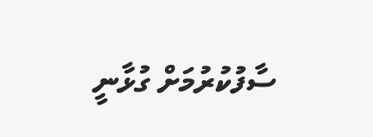ސާފުކުރުމަށް ގުޅާނީ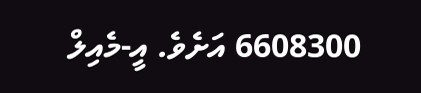6608300 އަށެވެ. އީ-މެއިލް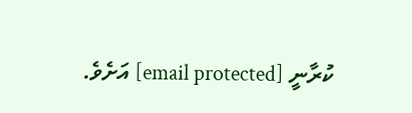ކުރާނީ [email protected] އަށެވެ.